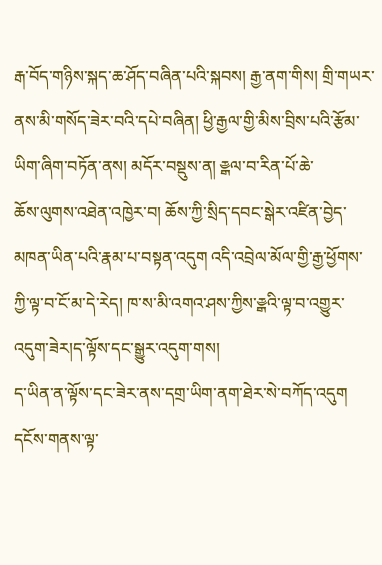རྒ་བོད་གཉིས་སྐད་ཆ་ཤོད་བཞིན་པའི་སྐབས། རྒྱ་ནག་གིས། གྲི་གཡར་ནས་མི་གསོད་ཟེར་བའི་དཔེ་བཞིན། ཕྱི་རྒྱལ་གྱི་མིས་བྲིས་པའི་རྩོམ་ཡིག་ཞིག་བཏོན་ནས། མདོར་བསྡུས་ན། རྱྒལ་བ་རིན་པོ་ཆེ་
ཆོས་ལུགས་འཐེན་འཁྱེར་བ། ཆོས་ཀྱི་སྲིད་དབང་སྒེར་འཛིན་བྱེད་མཁན་ཡིན་པའི་རྣམ་པ་བསྟན་འདུག འདི་འབྲེལ་མོལ་གྱི་རྒྱ་ཕྱོགས་ཀྱི་ལྟ་བ་ངོ་མ་དེ་རེད། ཁ་ས་མི་འགའ་ཤས་ཀྱིས་རྱྒའི་ལྟ་བ་འགྱུར་འདུག་ཟེར།ད་ལྟོས་དང་སྒྱུར་འདུག་གས།
ད་ཡིན་ན་ལྟོས་དང་ཟེར་ནས་དགྲ་ཡིག་ནག་ཐེར་སེ་བཀོད་འདུག དངོས་གནས་ལྟ་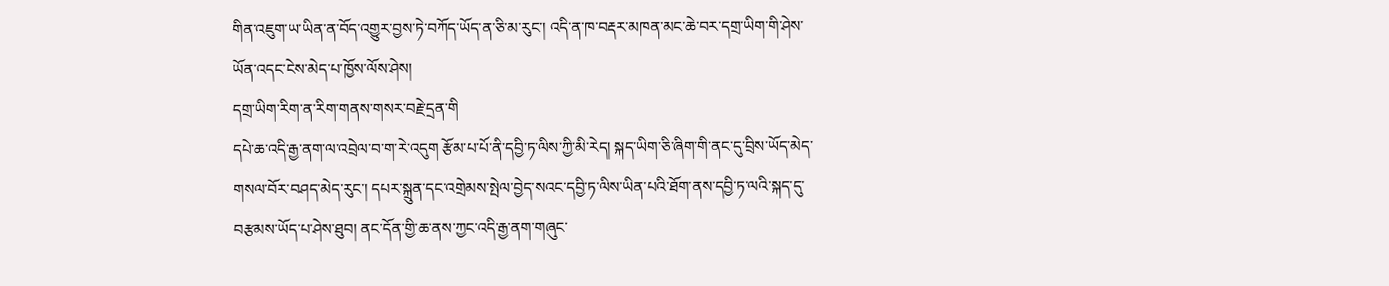གིན་འཇུག་ཡ་ཡིན་ན་བོད་འགྱུར་བྱས་ཏེ་བཀོད་ཡོད་ན་ཅི་མ་རུང་། འདི་ན་ཁ་བརྡར་མཁན་མང་ཆེ་བར་དགྲ་ཡིག་གི་ཤེས་ཡོན་འདང་ངེས་མེད་པ་ཁྱོས་ལོས་ཤེས།
དགྲ་ཡིག་རིག་ན་རིག་གནས་གསར་བརྗེ་དྲན་གི
དཔེ་ཆ་འདི་རྒྱ་ནག་ལ་འབྲེལ་བ་ག་རེ་འདུག རྩོམ་པ་པོ་ནི་དབྱི་ཏ་ལིས་ཀྱི་མི་རེད། སྐད་ཡིག་ཅི་ཞིག་གི་ནང་དུ་བྲིས་ཡོད་མེད་གསལ་བོར་བཤད་མེད་རུང་། དཔར་སྐྲུན་དང་འགྲེམས་སྤེལ་བྱེད་སའང་དབྱི་ཏ་ལིས་ཡིན་པའི་ཐོག་ནས་དབྱི་ཏ་ལའི་སྐད་དུ་བརྩམས་ཡོད་པ་ཤེས་ཐུབ། ནང་དོན་གྱི་ཆ་ནས་ཀྱང་འདི་རྒྱ་ནག་གཞུང་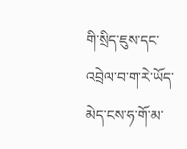གི་སྲིད་ཇུས་དང་འབྲེལ་བ་ག་རེ་ཡོད་མེད་ངས་ཧ་གོ་མ་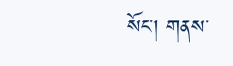སོང་། གནས་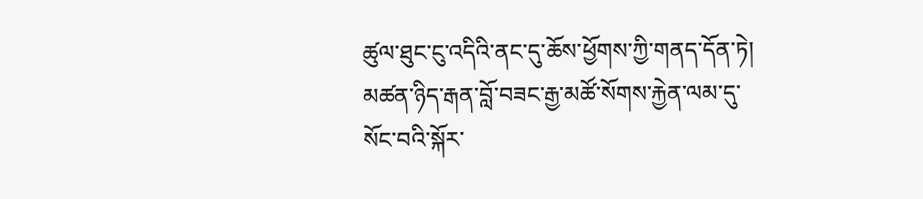ཚུལ་ཐུང་ངུ་འདིའི་ནང་དུ་ཆོས་ཕྱོགས་ཀྱི་གནད་དོན་ཏེ། མཚན་ཉིད་རྒན་བློ་བཟང་རྒྱ་མཚོ་སོགས་རྐྱེན་ལམ་དུ་སོང་བའི་སྐོར་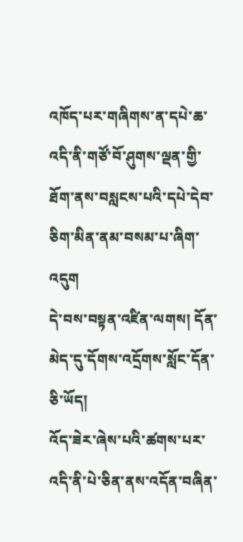འཁོད་པར་གཞིགས་ན་དཔེ་ཆ་འདི་ནི་གཙོ་བོ་ཤུགས་ལྡན་གྱི་ཐོག་ནས་བསླངས་པའི་དཔེ་དེབ་ཅིག་མིན་ནམ་བསམ་པ་ཞིག་འདུག
དེ་བས་བསྟན་འཛིན་ལགས། དོན་མེད་དུ་དོགས་འདྲོགས་སློང་དོན་ཅི་ཡོད།
འོད་ཟེར་ཞེས་པའི་ཚགས་པར་འདི་ནི་པེ་ཅིན་ནས་འདོན་བཞིན་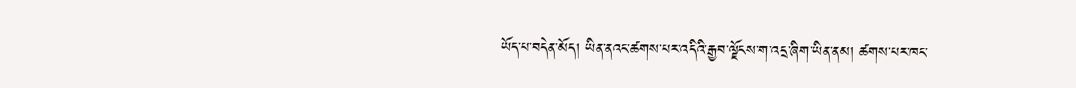ཡོད་པ་བདེན་མོད། ཡིན་ནའང་ཚགས་པར་འདིའི་རྒྱབ་ལྗོངས་ག་འདྲ་ཞིག་ཡིན་ནམ། ཚགས་པར་ཁང་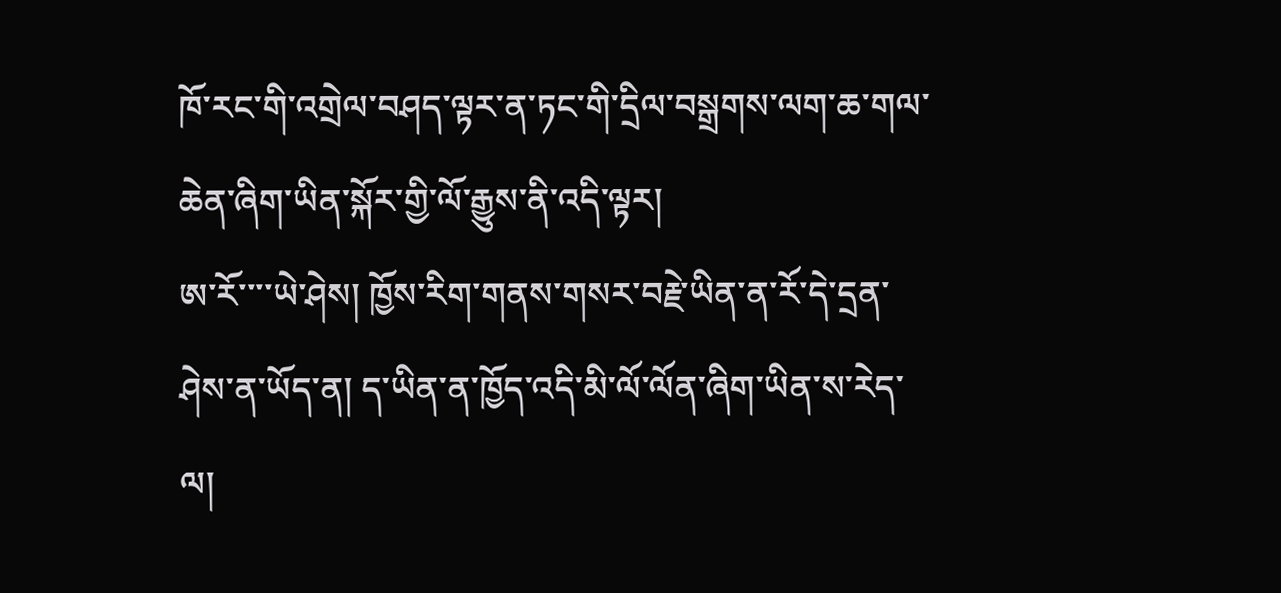ཁོ་རང་གི་འགྲེལ་བཤད་ལྟར་ན་ཏང་གི་དྲིལ་བསྒྲགས་ལག་ཆ་གལ་ཆེན་ཞིག་ཡིན་སྐོར་གྱི་ལོ་རྒྱུས་ནི་འདི་ལྟར།
ཨ་རོ་་་་ཡེ་ཤེས། ཁྱོས་རིག་གནས་གསར་བརྗེ་ཡིན་ན་རོ་དེ་དྲན་ཤེས་ན་ཡོད་ན། ད་ཡིན་ན་ཁྱོད་འདི་མི་ལོ་ལོན་ཞིག་ཡིན་ས་རེད་ལ།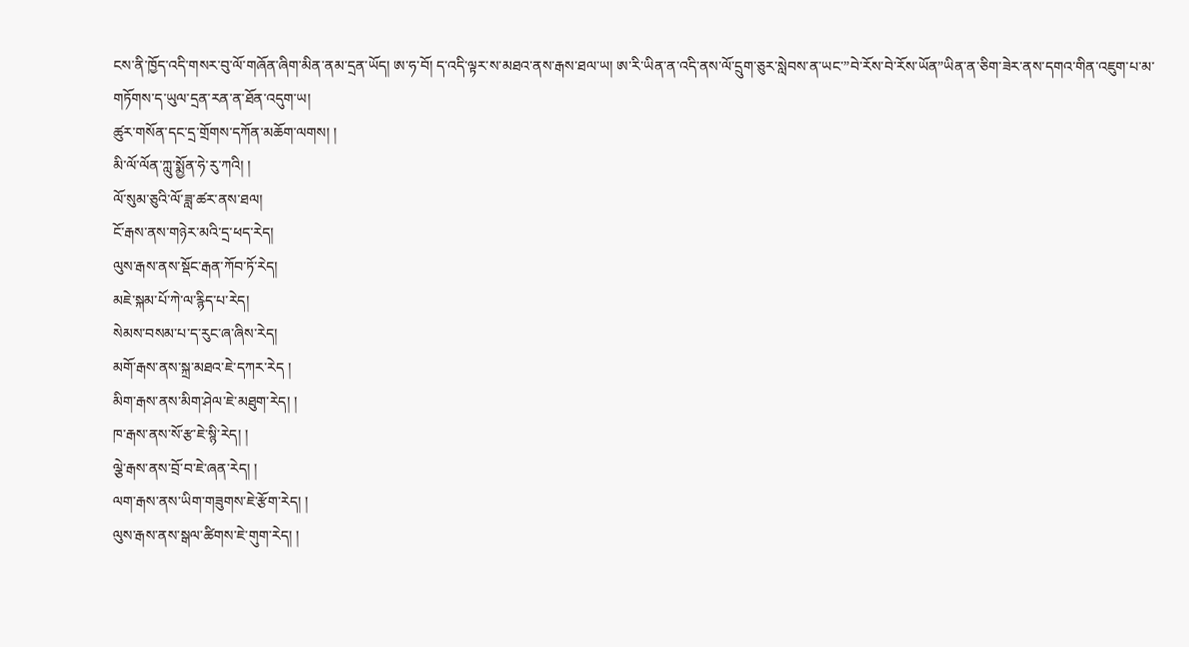ངས་ནི་ཁྱོད་འདི་གསར་བུ་ལོ་གཞོན་ཞིག་མིན་ནམ་དྲན་ཡོད། ཨ་ཧ་བོ། ད་འདི་ལྟར་ས་མཐའ་ནས་རྒས་ཐལ་ཡ། ཨ་རི་ཡིན་ན་འདི་ནས་ལོ་དྲུག་ཅུར་སླེབས་ན་ཡང་”བེ་རོས་བེ་རོས་ཡོན”ཡིན་ན་ཅིག་ཟེར་ནས་དགའ་གིན་འཇུག་པ་མ་གཏོགས་ད་ཡུལ་དྲན་རན་ན་ཐོན་འདུག་ཡ།
ཚུར་གསོན་དང་དྲ་གྲོགས་དཀོན་མཆོག་ལགས། །
མི་ལོ་ལོན་ཀླུ་སྨྱོན་ཧེ་རུ་ཀའི། །
ལོ་སུམ་ཅུའི་ལོ་ཟླ་ཚར་ནས་ཐལ།
ངོ་རྒས་ནས་གཉེར་མའི་དྲ་ཕད་རེད།
ལུས་རྒས་ནས་སྡོང་རྒན་ཀོབ་ཏོ་རེད།
མཇེ་སྐམ་པོ་ཀེ་ལ་རྙིད་པ་རེད།
སེམས་བསམ་པ་ད་རུང་ཞ་ཞིས་རེད།
མགོ་རྒས་ནས་སྐྲ་མཐའ་ཇེ་དཀར་རེད །
མིག་རྒས་ནས་མིག་ཤེལ་ཇེ་མཐུག་རེད། །
ཁ་རྒས་ནས་སོ་རྩ་ཇེ་སྙི་རེད། །
ལྕེ་རྒས་ནས་བྲོ་བ་ཇེ་ཞན་རེད། །
ལག་རྒས་ནས་ཡིག་གཟུགས་ཇེ་རྩོག་རེད། །
ལུས་རྒས་ནས་སྒལ་ཚིགས་ཇེ་གུག་རེད། །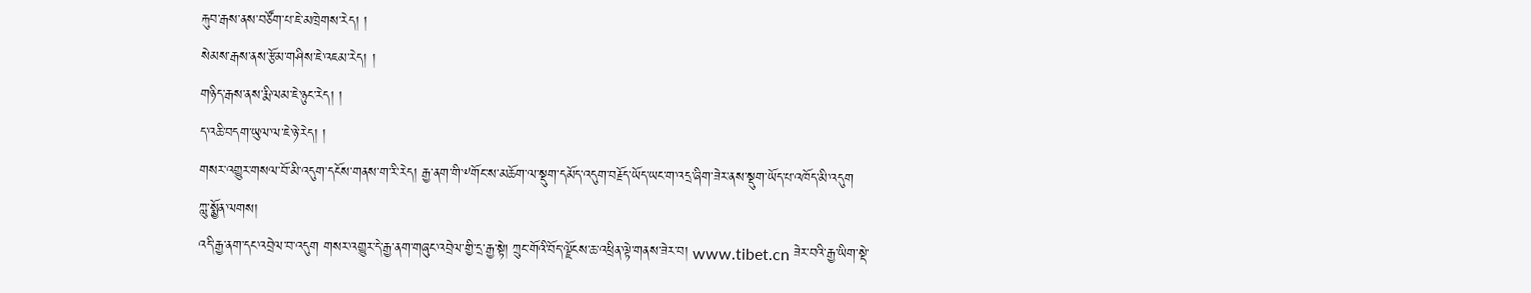རྐུབ་རྒས་ནས་བཙོག་པ་ཇེ་མཁྲེགས་རེད། །
སེམས་རྒས་ནས་རྩོམ་གཤིས་ཇེ་འཇམ་རེད། །
གཉིད་རྒས་ནས་རྨི་ལམ་ཇེ་ཉུང་རེད། །
ད་འཆི་བདག་ཡུལ་ལ་ཇེ་ཉེ་རེད། །
གསར་འགྱུར་གསལ་བོ་མི་འདུག་དངོས་གནས་ག་རི་རེད། རྒྱ་ནག་གི་༸གོང་ས་མཆོག་ལ་སྡུག་དམོད་འདུག་བརྗོད་ཡོད་ཡང་ག་འདྲ་ཞིག་ཟེར་ནས་སྡུག་ཡོད་པ་འཁོད་མི་འདུག
ཀླུ་སྨྱོན་ལགས།
འདི་རྒྱ་ནག་དང་འབྲེལ་བ་འདུག གསར་འགྱུར་དེ་རྒྱ་ནག་གཞུང་འབྲེལ་གྱི་དྲ་རྒྱ་སྟེ། ཀྲུང་གོའི་བོད་ལྗོངས་ཆ་འཕྲིན་ལྟེ་གནས་ཟེར་བ། www.tibet.cn ཟེར་བའི་རྒྱ་ཡིག་སྡེ་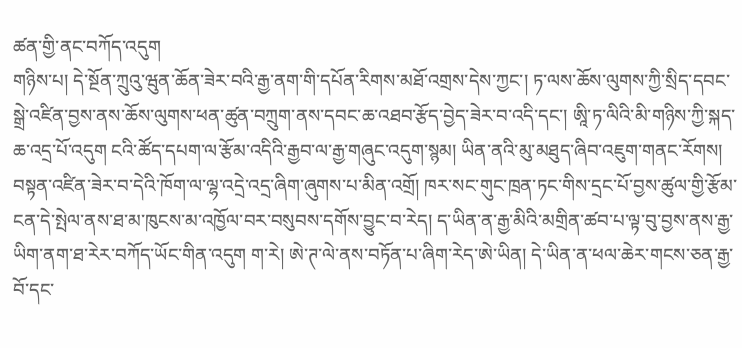ཚན་གྱི་ནང་བཀོད་འདུག
གཉིས་པ། དེ་སྔོན་ཀྲུའུ་ཝུན་ཆོན་ཟེར་བའི་རྒྱ་ནག་གི་དཔོན་རིགས་མཐོ་འགྲས་དེས་ཀྱང་། ཏ་ལས་ཆོས་ལུགས་ཀྱི་སྲིད་དབང་སྒྲེ་འཛིན་བྱས་ནས་ཆོས་ལུགས་ཕན་ཚུན་བཀྲུག་ནས་དབང་ཆ་འཐབ་རྩོད་བྱེད་ཟེར་བ་འདི་དང་། ཨཱི་ཏ་ལིའི་མི་གཉིས་ཀྱི་སྐད་ཆ་འདྲ་པོ་འདུག ངའི་ཚོད་དཔག་ལ་རྩོམ་འདིའི་རྒྱབ་ལ་རྒྱ་གཞུང་འདུག་སྙམ། ཡིན་ནའི་མུ་མཐུད་ཞིབ་འཇུག་གནང་རོགས།
བསྟན་འཛིན་ཟེར་བ་དེའི་ཁོག་ལ་ལྷ་འདྲེ་འདྲ་ཞིག་ཞུགས་པ་མིན་འགྲོ། ཁར་སང་གུང་ཁྲན་ཏང་གིས་དྲང་པོ་བྱས་ཚུལ་གྱི་རྩོམ་ངན་དེ་སྤེལ་ནས་ཐ་མ་ཁུངས་མ་འཁྱོལ་བར་བསུབས་དགོས་བྱུང་བ་རེད། ད་ཡིན་ན་རྒྱ་མིའི་མགྲིན་ཚབ་པ་ལྟ་བུ་བྱས་ནས་རྒྱ་ཡིག་ནག་ཐ་རེར་བཀོད་ཡོང་གིན་འདུག ག་རེ། ཨེ་ཊ་ལེ་ནས་བཏོན་པ་ཞིག་རེད་ཨེ་ཡིན། དེ་ཡིན་ན་ཕལ་ཆེར་གངས་ཅན་རྒྱ་བོ་དང་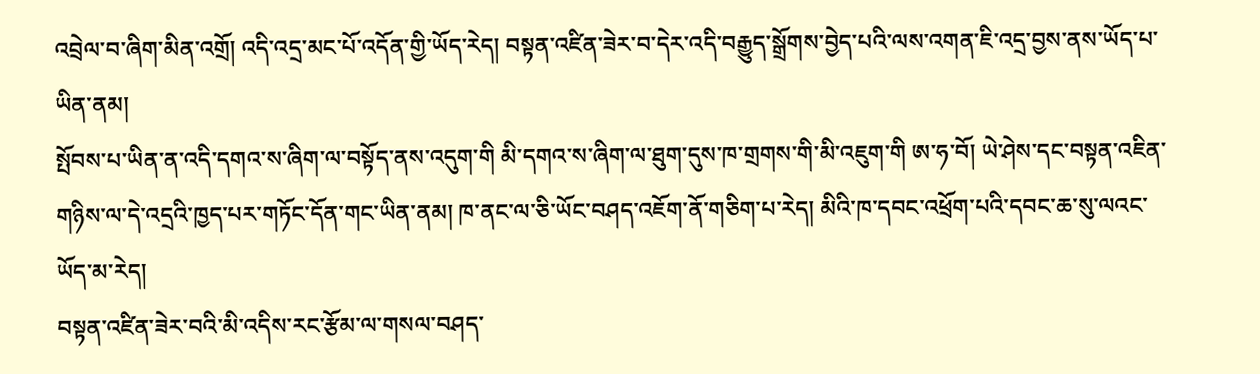འབྲེལ་བ་ཞིག་མིན་འགྲོ། འདི་འདྲ་མང་པོ་འདོན་གྱི་ཡོད་རེད། བསྟན་འཛིན་ཟེར་བ་དེར་འདི་བརྒྱུད་སྒྲོགས་བྱེད་པའི་ལས་འགན་ཇི་འདྲ་བྱས་ནས་ཡོད་པ་ཡིན་ནམ།
སྤོབས་པ་ཡིན་ན་འདི་དགའ་ས་ཞིག་ལ་བསྟོད་ནས་འདུག་གི མི་དགའ་ས་ཞིག་ལ་ཐུག་དུས་ཁ་གྲགས་གི་མི་འཇུག་གི ཨ་ཧ་བོ། ཡེ་ཤེས་དང་བསྟན་འཇིན་གཉིས་ལ་དེ་འདྲའི་ཁྱད་པར་གཏོང་དོན་གང་ཡིན་ནམ། ཁ་ནང་ལ་ཅི་ཡོང་བཤད་འཇོག་ནོ་གཅིག་པ་རེད། མིའི་ཁ་དབང་འཕྲོག་པའི་དབང་ཆ་སུ་ལའང་ཡོད་མ་རེད།
བསྟན་འཛིན་ཟེར་བའི་མི་འདིས་རང་རྩོམ་ལ་གསལ་བཤད་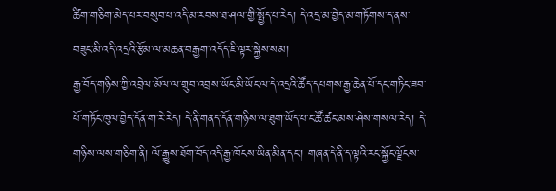ཚིག་གཅིག་མེད་པར་བསུབ་པ་འདི་མ་རབས་ཐ་ཤལ་གྱི་སྤྱོད་པ་རེད། དེ་འདྲ་མ་བྱེད་མ་གཏོགས་ད་ནས་བཟུང་མི་འདི་འདྲའི་རྩོམ་ལ་མཆན་བརྒྱག་འདོད་ཇི་ལྟར་སྐྱེས་སམ།
རྒྱ་བོད་གཉིས་ཀྱི་འབྲེལ་མོལ་ལ་གྲུབ་འབྲས་ཡོང་མི་ཡོང་ལ་དེ་འདྲའི་ཚོད་དཔགས་རྒྱ་ཆེན་པོ་དང་གཏིང་ཟབ་པོ་གཏོང་ཁུལ་བྱེད་དོན་ག་རེ་རེད། དེ་ནི་གནད་དོན་གཉིས་ལ་ཐུག་ཡོད་པ་ང་ཚོ་ཚང་མས་ཤེས་གསལ་རེད། དེ་གཉིས་ལས་གཅིག་ནི། ལོ་རྒྱུས་ཐོག་བོད་འདི་རྒྱ་ཁོངས་ཡིན་མིན་དང་། གཞན་དེ་ནི་ད་ལྟའི་རང་སྐྱོང་ལྗོངས་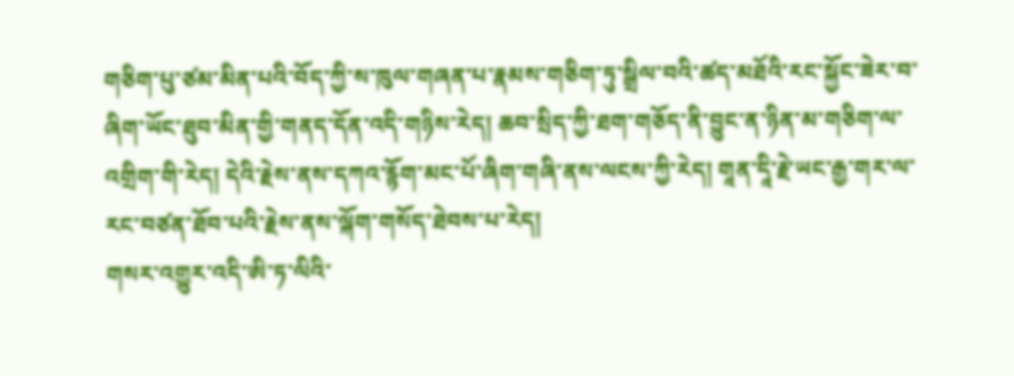གཅིག་པུ་ཙམ་མིན་པའི་བོད་ཀྱི་ས་ཁུལ་གཞན་པ་རྣམས་གཅིག་ཏུ་སྒྲིལ་བའི་ཚད་མཐོའི་རང་སྐྱོང་ཟེར་བ་ཞིག་ཡོང་ཐུབ་མིན་གྱི་གནད་དོན་འདི་གཉིས་རེད། ཆབ་སྲིད་ཀྱི་ཐག་གཅོད་ནི་བྱུང་ན་ཉིན་མ་གཅིག་ལ་འགྲིག་གི་རེད། དེའི་རྗེས་ནས་དཀའ་རྙོག་མང་པོ་ཞིག་གཞི་ནས་ལངས་ཀྱི་རེད། གཱན་དཱི་རྗེ་ཡང་རྒྱ་གར་ལ་རང་བཙན་ཐོབ་པའི་རྗེས་ནས་ལྐོག་གསོད་ཐེབས་པ་རེད།
གསར་འགྱུར་འདི་ཨི་ཏ་ལིའི་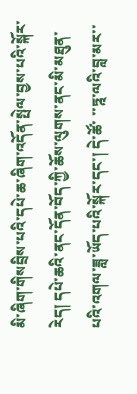མི་ཞིག་གིསབྲིས་པའི་དཔེ་ཆ་ཞིག་འདོན་སྤེལ་བྱས་པའི་སྐོར་རེད། དཔེ་ཆའི་ནང་དོན་བོད་ཀྱི་ཆོས་ལུགས་ནང་མི་མཐུན་པའི་འགལ་ཟླ་ཡོད་པའི་སྐོར་དང་། དེ་ཚོ་ ་་ཏྰ་ལའི་བླ་མར་་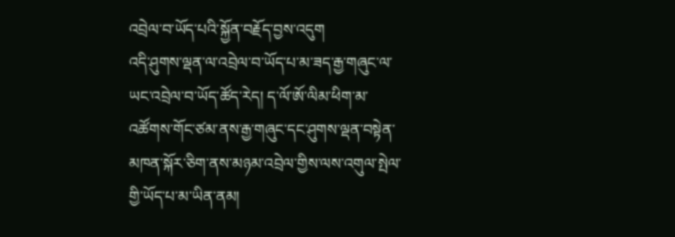འབྲེལ་བ་ཡོད་པའི་སྐྱོན་བརྗོད་བྱས་འདུག
འདི་ཤུགས་ལྡན་ལ་འབྲེལ་བ་ཡོད་པ་མ་ཟད་རྒྱ་གཞུང་ལ་ཡང་འབྲེལ་བ་ཡོད་ཚོད་རེད། ད་ལོ་ཨོ་ལིམ་ཕིག་མ་འཚོགས་གོང་ཙམ་ནས་རྒྱ་གཞུང་དང་ཤུགས་ལྡན་བསྟེན་མཁན་སྐོར་ཅིག་ནས་མཉམ་འབྲེལ་གྱིས་ལས་འགུལ་སྤེལ་གྱི་ཡོད་པ་མ་ཡིན་ནམ།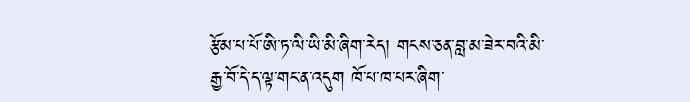རྩོམ་པ་པོ་ཨི་ཏ་ལི་ཡི་མི་ཞིག་རེད། གངས་ཅན་བླ་མ་ཟེར་བའི་མི་རྒྱ་བོ་དེ་ད་ལྟ་གང་ན་འདུག ཁོ་པ་ཁ་པར་ཞིག་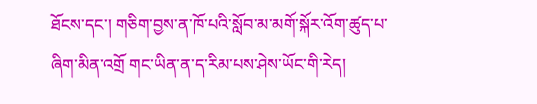ཐོངས་དང་། གཅིག་བྱས་ན་ཁོ་པའི་སློབ་མ་མགོ་སྐོར་འོག་ཚུད་པ་ཞིག་མིན་འགྲོ གང་ཡིན་ན་ད་རིམ་པས་ཤེས་ཡོང་གི་རེད།